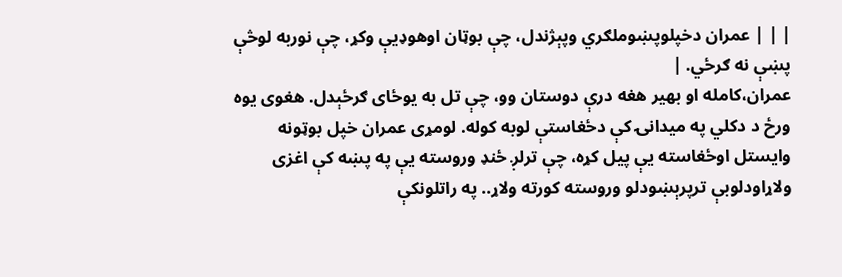| | | عمران دخپلوپښوملګري وپېژندل، چې بوټان اوهوډيې وکړ، چې نوربه لوڅې پښې نه ګرځي. |
عمران،کامله او بهير هغه درې دوستان وو، چې تل به يوځای ګرځېدل. هغوی يوه ورځ د دکلي په ميدانۍ کې دځغاستې لوبه کوله. لومړی عمران خپل بوټونه وايستل اوځغاسته يې پيل کړه، چې ترلږ ځنډ وروسته يې په پښه کې اغزی ولاړاودلوبې ترپرېښودلو وروسته کورته ولاړ.. په راتلونکې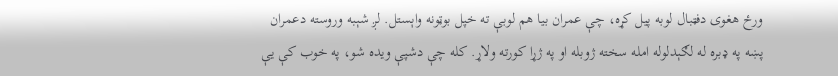ورځ هغوی دفټبال لوبه پيل کړه، چې عمران بيا هم لوبې ته خپل بوټونه واېستل. لږ شېبه وروسته دعمران پښه په ډبره له لګېدلوله امله سخته ژوبله او په ژړا کورته ولاړ. کله چې دشپې ويده شو، په خوب کې يې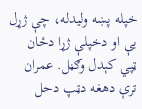خپله پښه وليدله، چې ژړل يې او دخپلې ژړا دځان ټپي کېدل وګڼل. عمران ترې دهغه دټپ دحل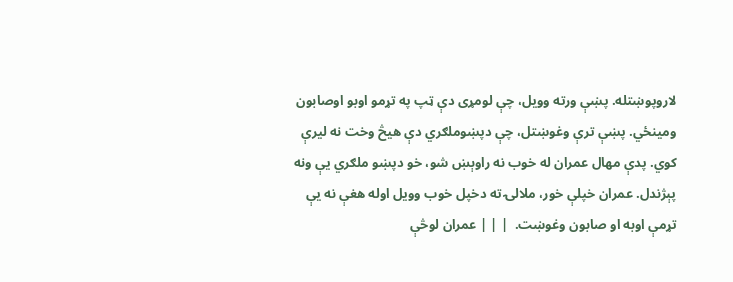لاروپوښتله. پښې ورته وويل، چې لومړی دې ټپ په تړمو اوبو اوصابون ومينځي. پښې ترې وغوښتل، چې دپښوملګري دې هيڅ وخت نه ليرې کوي. پدې مهال عمران له خوب نه راوېښ شو، خو دپښو ملګري يې ونه پېژندل. عمران خپلې خور، ملالۍ ته دخپل خوب وويل اوله هغې نه يې تړمې اوبه او صابون وغوښت.  | | | عمران لوڅې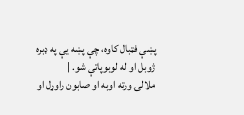پښې فټبال کاوه، چې پښه يې په ډبره ژوبل او له لوبوپاتې شو. |
ملالۍ ورته اوبه او صابون راوړل او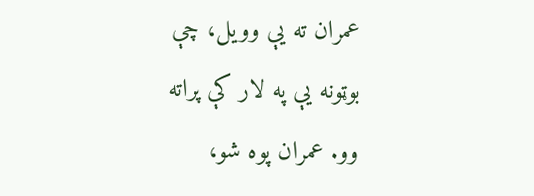عمران ته يې وويل، چې بوټونه يې په لار کې پراته وو. عمران پوه شو،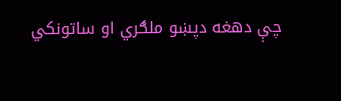چې دهغه دپښو ملګري او ساتونکي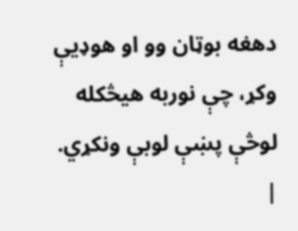دهغه بوټان وو او هوډيې وکړ، چې نوربه هيڅکله لوڅې پښې لوبې ونکړي. |